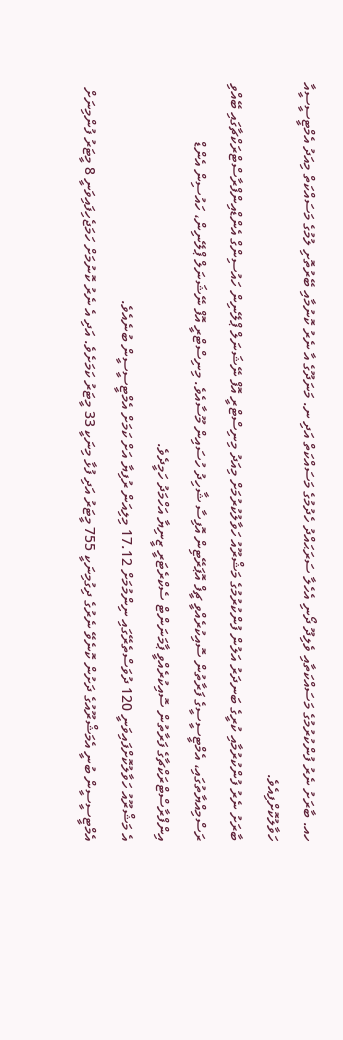ހއ. ބާރަށު ނެރު ފުންކުރުމުގެ މަސައްކަތާއި ވެލިދޫ ދޯނި އެހެލާ ސަރަޙައްދު ހެދުމުގެ މަސައްކަތް އަދި ނ. މަނަދޫގެ އާ ނެރު ކޮނުމާއި ބޭރުތޮށި ލުމުގެ މަސައްކަތް މިއަދު އެމްޓީސީސީއާ ހަވާލުކޮށްފިއެވެ.
ބާރަށު ނެރު ފުންކުރުމާއި ކުރީގެ ބަނދަރު އަލުން ފުންކުރުމުގެ މަޝްރޫއު ހަވާލުކުރުމަށް މިއަދު މިނިސްޓްރީ އޮފް ނޭޝަނަލް ޕްލޭނިން ހައުސިންގް އެންޑްއިންފްރާސްޓްރަކްޗާގައި ބޭއްވި ރަސްމިއްޔާތުގައި، އެމްޓީސީސީގެ ފަރާތުން ސޮއިކުރެއްވީ ޗީފް އޮޕަރޭޓިން އޮފިސާ ޝާހިދު ހުސައިން މޫސާއެވެ. މިނިސްޓްރީ އޮފް ނޭޝަނަލް ޕްލޭނިން، ހައުސިން އެންޑް އިންފްރާސްޓްރަކްޗާގެ ފަރާތުން ސޮއިކުރެއްވީ ޕާމަނަންޓް ސެކްރެޓަރީ ޒީނިޔާ އަހްމަދު ހަމީދެވެ.
އެ މަޝްރޫއު ހަވާލުކޮށްފައިވަނީ 120 ދުވަސްތެރޭގައި ނިންމުމަށް 17.12 މިލިއަން ރުފިޔާ އަށް ކަމަށް އެމްޓީސީސީން ބުނެއެވެ.
އެމްޓީސީސީން ބުނީ އެމަޝްރޫއުގެ ދަށުން ކޮނެވޭ ނެރުގެ ދިގުމިނަކީ 755 މީޓަރު އަދި ފުޅާ މިނަކީ 33 މީޓަރު ކަމަށެވެ. އަދި އެ ނެރު ކޮނުމަށް ހަމަޖެހިފައިވަނީ 8 މީޓަރު ފުންމިނަށް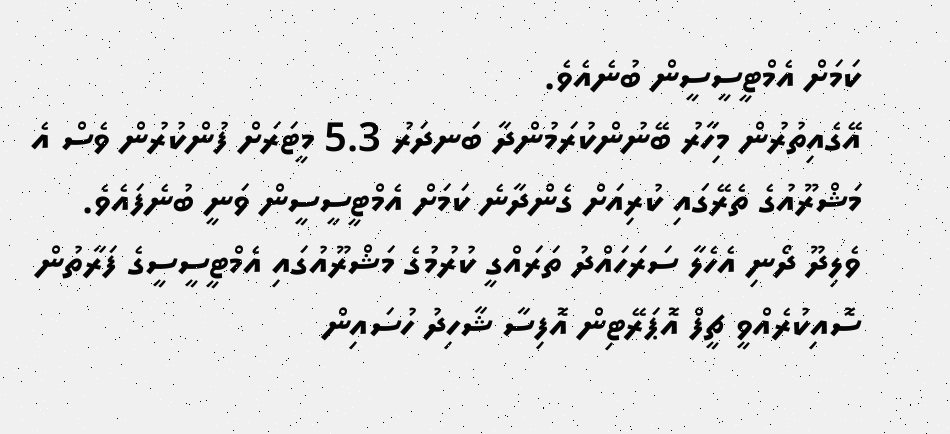ކަމަށް އެމްޓީސީސީން ބުނެއެވެ.
އޭގެއިތުރުން މިހާރު ބޭނުންކުރަމުންދާ ބަނދަރު 5.3 މީޓަރަށް ފުންކުރުން ވެސް އެ މަޝްރޫއުގެ ތެރޭގައި ކުރިއަށް ގެންދާނެ ކަމަށް އެމްޓީސީސީން ވަނީ ބުނެފައެވެ.
ވެލިދޫ ދޯނި އެހެލާ ސަރަހައްދު ތަރައްގީ ކުރުމުގެ މަޝްރޫއުގައި އެމްޓީސީސީގެ ފަރާތުން ސޮއިކުރެއްވީ ޗީފް އޮޕަރޭޓިން އޮފިސާ ޝާހިދު ހުސައިން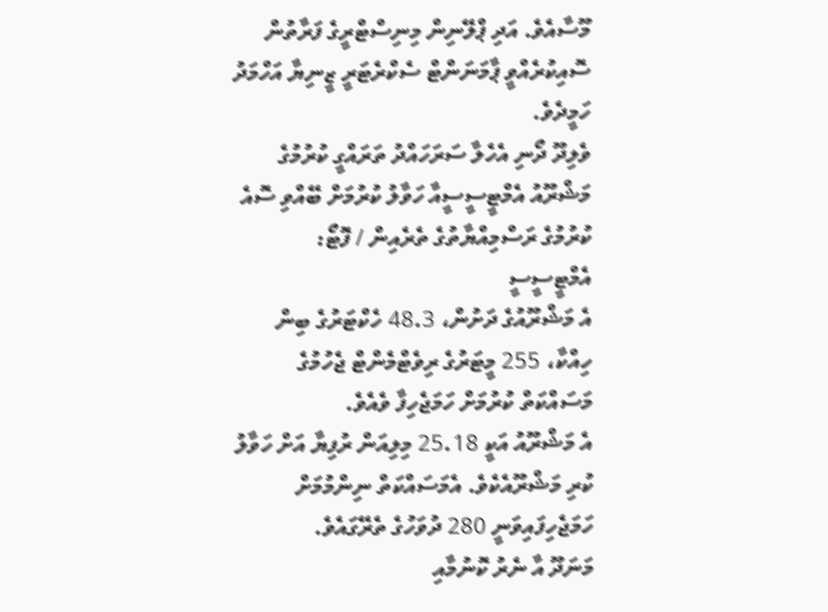މޫސާއެވެ. އަދި ޕްލޭނިން މިނިސްޓްރީގެ ފަރާތުން ސޮއިކުރެއްވީ ޕާމަނަންޓް ސެކްރެޓަރީ ޒީނިޔާ އަހްމަދު ހަމީދެވެ.
ވެލިދޫ ދޯނި އެހެލާ ސަރަހައްދު ތަރައްގީ ކުރުމުގެ މަޝްރޫއު އެމްޓީސީސީއާ ހަވާލު ކުރުމަށް ބޭއްވި ސޮއެ ކުރުމުގެ ރަސްމިއްޔާތުގެ ތެރެއިން / ފޮޓޯ: އެމްޓީސީސީ
އެ މަޝްރޫއުގެ ދަށުން، 48.3 ހެކްޓަރުގެ ބިން ހިއްކާ، 255 މީޓަރުގެ ރިވެޓްމެންޓް ޖެހުމުގެ މަސައްކަތް ކުރުމަށް ހަމަޖެހިފާ ވެއެވެ.
އެ މަޝްރޫއު އަކީ 25.18 މިލިއަން ރުފިޔާ އަށް ހަވާލު ކުރި މަޝްރޫއެކެވެ. އެމަސައްކަތް ނިންމުމަށް ހަމަޖެހިފައިވަނީ 280 ދުވަހުގެ ތެރޭގައެވެ.
މަނަދޫ އާ ނެރު ކޮނުމާއި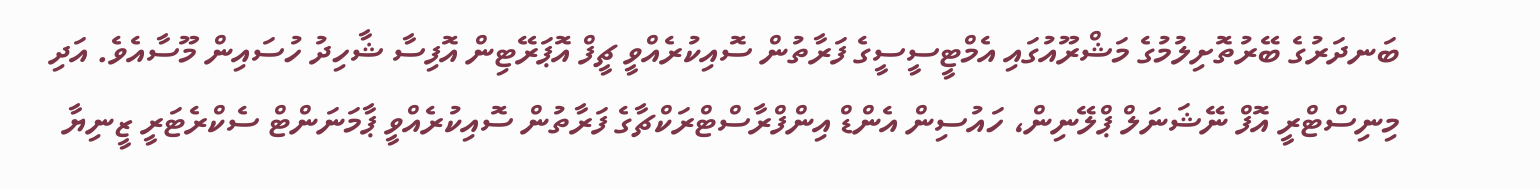ބަނދަރުގެ ބޭރުތޮށިލުމުގެ މަޝްރޫއުގައި އެމްޓީސީސީގެ ފަރާތުން ސޮއިކުރެއްވީ ޗީފް އޮޕަރޭޓިން އޮފިސާ ޝާހިދު ހުސައިން މޫސާއެވެ. އަދި މިނިސްޓްރީ އޮފް ނޭޝަނަލް ޕްލޭނިން، ހައުސިން އެންޑް އިންފްރާސްޓްރަކްޗާގެ ފަރާތުން ސޮއިކުރެއްވީ ޕާމަނަންޓް ސެކްރެޓަރީ ޒީނިޔާ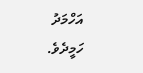އަހްމަދު ހަމީދެވެ.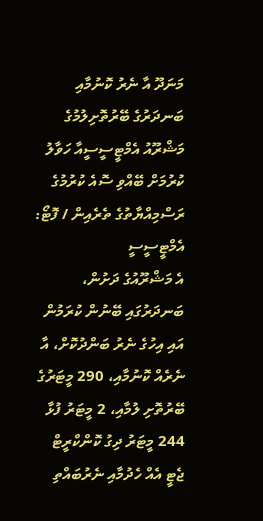މަނަދޫ އާ ނެރު ކޮނުމާއި ބަނދަރުގެ ބޭރުތޮށިލުމުގެ މަޝްރޫއު އެމްޓީސީސީއާ ހަވާލު ކުރުމަށް ބޭއްވި ސޮއެ ކުރުމުގެ ރަސްމިއްޔާތުގެ ތެރެއިން / ފޮޓޯ: އެމްޓީސީސީ
އެ މަޝްރޫއުގެ ދަށުން، ބަނދަރުގައި ބޭނުން ކުރަމުން އައި އިހުގެ ނެރު ބަންދުކޮށް، އާ ނެރެއް ކޮނުމާއި، 290 މީޓަރުގެ ބޭރުތޮށި ލުމާއި، 2 މީޓަރު ފުޅާ 244 މީޓަރު ދިގު ކޮންކްރީޓް ޖެޓީ އެއް ހެދުމާއި ނެރުބައްތި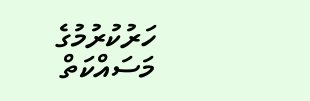ހަރުކުރުމުގެ މަސައްކަތް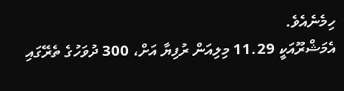ހިމެނެއެވެ.
އެމަޝްރޫއަކީ 11.29 މިލިއަން ރުފިޔާ އަށް، 300 ދުވަހުގެ ތެރޭގައި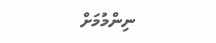ނިންމުމަށް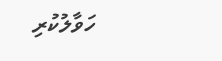ހަވާލުކުރި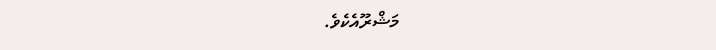މަޝްރޫއެކެވެ.